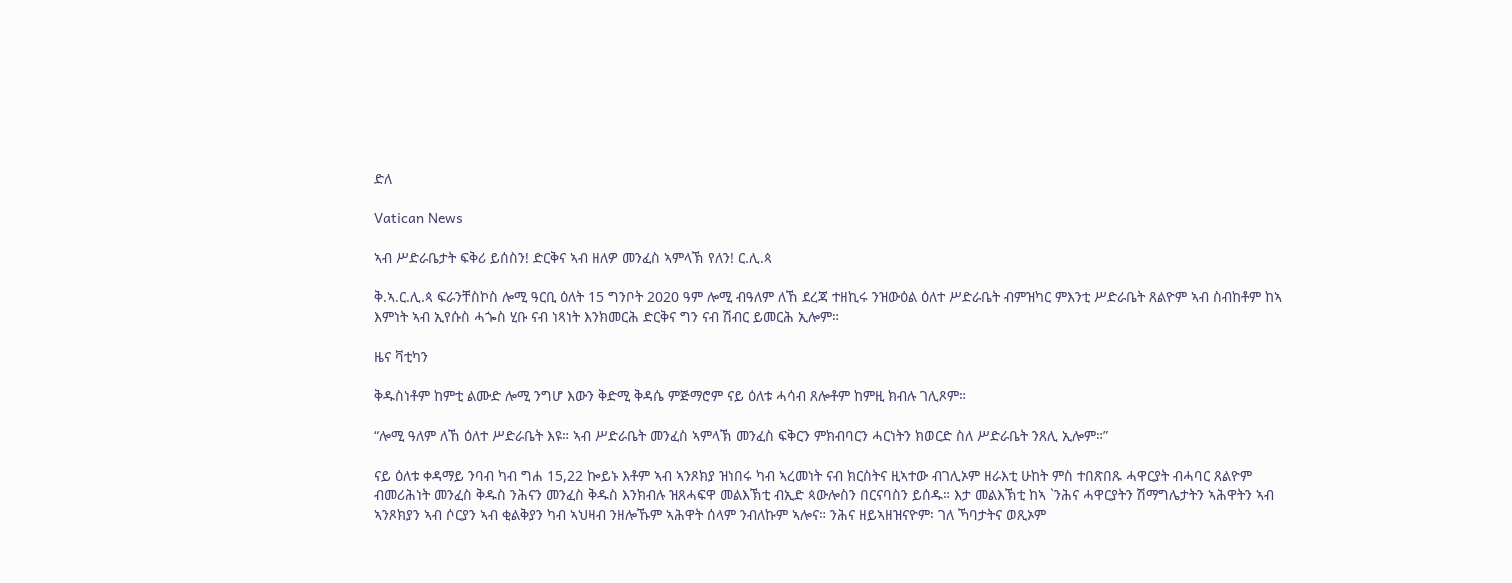ድለ

Vatican News

ኣብ ሥድራቤታት ፍቅሪ ይሰስን! ድርቅና ኣብ ዘለዎ መንፈስ ኣምላኽ የለን! ር.ሊ.ጳ

ቅ.ኣ.ር.ሊ.ጳ ፍራንቸስኮስ ሎሚ ዓርቢ ዕለት 15 ግንቦት 2020 ዓም ሎሚ ብዓለም ለኸ ደረጃ ተዘኪሩ ንዝውዕል ዕለተ ሥድራቤት ብምዝካር ምእንቲ ሥድራቤት ጸልዮም ኣብ ስብከቶም ከኣ እምነት ኣብ ኢየሱስ ሓጐስ ሂቡ ናብ ነጻነት እንክመርሕ ድርቅና ግን ናብ ሽብር ይመርሕ ኢሎም።

ዜና ቫቲካን

ቅዱስነቶም ከምቲ ልሙድ ሎሚ ንግሆ እውን ቅድሚ ቅዳሴ ምጅማሮም ናይ ዕለቱ ሓሳብ ጸሎቶም ከምዚ ክብሉ ገሊጾም።

“ሎሚ ዓለም ለኸ ዕለተ ሥድራቤት እዩ። ኣብ ሥድራቤት መንፈስ ኣምላኽ መንፈስ ፍቅርን ምክብባርን ሓርነትን ክወርድ ስለ ሥድራቤት ንጸሊ ኢሎም።”

ናይ ዕለቱ ቀዳማይ ንባብ ካብ ግሐ 15,22 ኰይኑ እቶም ኣብ ኣንጾክያ ዝነበሩ ካብ ኣረመነት ናብ ክርስትና ዚኣተው ብገሊኦም ዘራእቲ ሁከት ምስ ተበጽበጹ ሓዋርያት ብሓባር ጸልዮም ብመሪሕነት መንፈስ ቅዱስ ንሕናን መንፈስ ቅዱስ እንክብሉ ዝጸሓፍዋ መልእኽቲ ብኢድ ጳውሎስን በርናባስን ይሰዱ። እታ መልእኽቲ ከኣ `ንሕና ሓዋርያትን ሽማግሌታትን ኣሕዋትን ኣብ ኣንጾክያን ኣብ ሶርያን ኣብ ቂልቅያን ካብ ኣህዛብ ንዘሎኹም ኣሕዋት ሰላም ንብለኩም ኣሎና። ንሕና ዘይኣዘዝናዮም፡ ገለ ኻባታትና ወጺኦም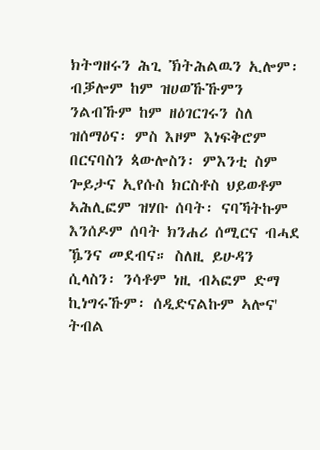ክትግዘሩን ሕጊ ኽትሕልዉን ኢሎም፡ ብቓሎም ከም ዝሀወኹኹምን ንልብኹም ከም ዘዕገርገሩን ስለ ዝሰማዕና፡ ምስ እዞም እነፍቅሮም በርናባስን ጳውሎስን፡ ምእንቲ ስም ጐይታና ኢየሱስ ክርስቶስ ህይወቶም ኣሕሊፎም ዝሃቡ ሰባት፡ ናባኻትኩም እንሰዶም ሰባት ክንሐሪ ሰሚርና ብሓደ ዄንና መደብና። ስለዚ ይሁዳን ሲላስን፡ ንሳቶም ነዚ ብኣፎም ድማ ኪነግሩኹም፡ ሰዲድናልኩም ኣሎና' ትብል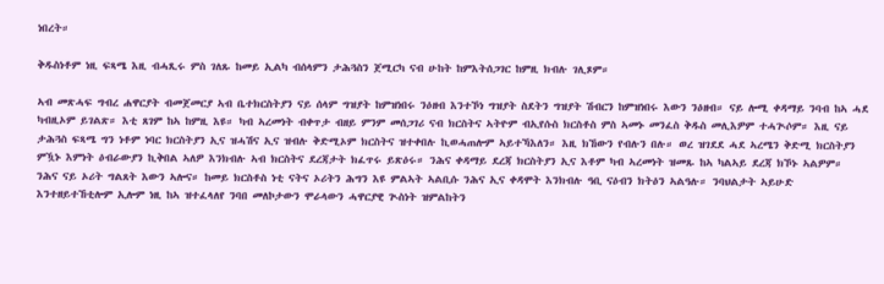ነበረት።

ቅዱስነቶም ነዚ ፍጻሜ እዚ ብሓጺሩ ምስ ገለጹ ከመይ ኢልካ ብሰላምን ታሕጓስን ጀሚርካ ናብ ሁከት ከምእትሰጋገር ከምዚ ክብሉ ገሊጾም።

ኣብ መጽሓፍ ግብረ ሐዋርያት ብመጀመርያ ኣብ ቤተክርስትያን ናይ ሰላም ግዝያት ከምዝነበሩ ንዕዘብ እንተኾነ ግዝያት ስደትን ግዝያት ሽብርን ከምዝነበሩ እውን ንዕዘብ። ናይ ሎሚ ቀዳማይ ንባብ ከኣ ሓደ ካብዚኦም ይገልጽ። እቲ ጸገም ከኣ ከምዚ እዩ። ካብ ኣረመነት ብቀጥታ ብዘይ ምንም መሰጋገሪ ናብ ክርስትና ኣትዮም ብኢየሱስ ክርስቶስ ምስ ኣመኑ መንፈስ ቅዱስ መሊእዎም ተሓጒሶም። እዚ ናይ ታሕጓስ ፍጻሜ ግን ነቶም ነባር ክርስትያን ኢና ዝሓሽና ኢና ዝብሉ ቅድሚኦም ክርስትና ዝተቀበሉ ኪወሓጠሎም ኣይተኻእለን። እዚ ክኸውን የብሉን በሉ። ወረ ዝገደደ ሓደ ኣረሜን ቅድሚ ክርስትያን ምዃኑ እምነት ዕብራውያን ኪቅበል ኣለዎ እንክብሉ ኣብ ክርስትና ደረጃታት ክፈጥሩ ይጽዕሩ። ንሕና ቀዳማይ ደረጃ ክርስትያን ኢና እቶም ካብ ኣረመነት ዝመጹ ከኣ ካልኣይ ደረጃ ክኾኑ ኣልዎም። ንሕና ናይ ኦሪት ግልጸት እውን ኣሎና። ከመይ ክርስቶስ ነቲ ናትና ኦሪትን ሕግን እዩ ምልኣት ኣልቢሱ ንሕና ኢና ቀዳሞት እንክብሉ ዓቢ ናዕብን ክትዕን ኣልዓሉ። ንባህልታት ኣይሁድ እንተዘይተኸቲሎም ኢሎም ነዚ ከኣ ዝተፈላለየ ንባበ መለኮታውን ሞራላውን ሓዋርያዊ ጒስነት ዝምልከትን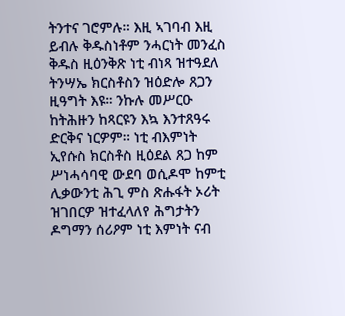ትንተና ገሮምሉ። እዚ ኣገባብ እዚ ይብሉ ቅዱስነቶም ንሓርነት መንፈስ ቅዱስ ዚዕንቅጽ ነቲ ብነጻ ዝተዓደለ ትንሣኤ ክርስቶስን ዝዕድሎ ጸጋን ዚዓግት እዩ። ንኩሉ መሥርዑ ከትሕዙን ከጻርዩን እኳ እንተጸዓሩ ድርቅና ነርዎም። ነቲ ብእምነት ኢየሱስ ክርስቶስ ዚዕደል ጸጋ ከም ሥነሓሳባዊ ውደባ ወሲዶሞ ከምቲ ሊቃውንቲ ሕጊ ምስ ጽሑፋት ኦሪት ዝገበርዎ ዝተፈላለየ ሕግታትን ዶግማን ሰሪዖም ነቲ እምነት ናብ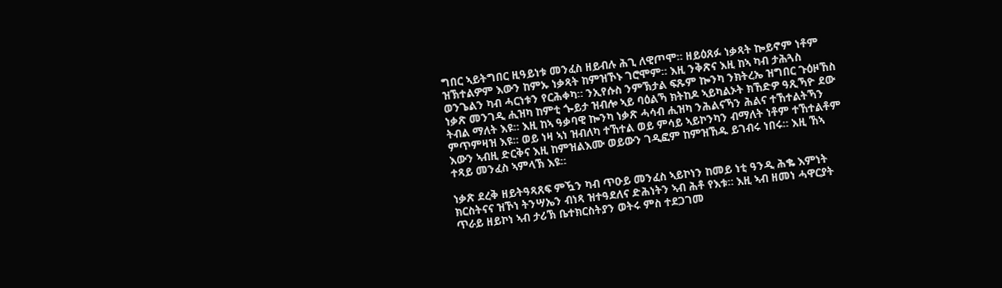ግበር ኣይትግበር ዚዓይነቱ መንፈስ ዘይብሉ ሕጊ ለዊጦሞ። ዘይዕጸፉ ነቃጻት ኰይኖም ነቶም ዝኽተልዎም እውን ከምኡ ነቃጻት ከምዝኾኑ ገሮሞም። እዚ ንቅጽና እዚ ከኣ ካብ ታሕጓስ ወንጌልን ካብ ሓርነቱን የርሕቀካ። ንኢየሱስ ንምኽታል ፍጹም ኰንካ ንክትረኤ ዝግበር ጉዕዞኸስ ነቃጽ መንገዲ ሒዝካ ከምቲ ጐይታ ዝብሎ ኣይ ባዕልኻ ክትከዶ ኣይካልኦት ክኸድዎ ዓጺኻዮ ደው ትብል ማለት እዩ። እዚ ከኣ ዓቃባዊ ኰንካ ነቃጽ ሓሳብ ሒዝካ ንሕልናኻን ሕልና ተኸተልትኻን ምጥምዛዝ እዩ። ወይ ነዛ ኣነ ዝብለካ ተኸተል ወይ ምሳይ ኣይኮንካን ብማለት ነቶም ተኸተልቶም እውን ኣብዚ ድርቅና እዚ ከምዝልእሙ ወይውን ገዲፎም ከምዝኸዱ ይገብሩ ነበሩ። እዚ ኸኣ ተጻይ መንፈስ ኣምላኽ እዩ።

ነቃጽ ደረቅ ዘይትዓጻጸፍ ምዃን ካብ ጥዑይ መንፈስ ኣይኮነን ከመይ ነቲ ዓንዲ ሕቈ እምነት ክርስትናና ዝኾነ ትንሣኤን ብነጻ ዝተዓደለና ድሕነትን ኣብ ሕቶ የእቱ። እዚ ኣብ ዘመነ ሓዋርያት ጥራይ ዘይኮነ ኣብ ታሪኽ ቤተክርስትያን ወትሩ ምስ ተደጋገመ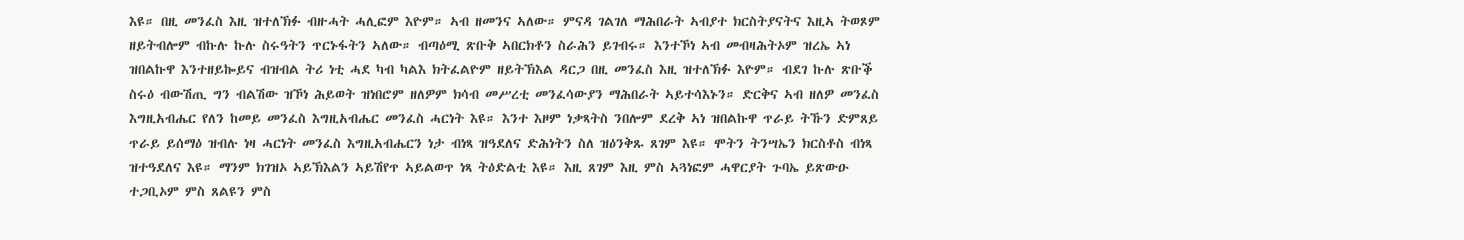እዩ። በዚ መንፈስ እዚ ዝተለኽፉ ብዙሓት ሓሊፎም እዮም። ኣብ ዘመንና ኣለው። ምናዳ ገልገለ ማሕበራት ኣብያተ ክርስትያናትና እዚኣ ትወጾም ዘይትብሎም ብኩሉ ኩሉ ስሩዓትን ጥርኑፋትን ኣለው። ብጣዕሚ ጽቡቅ ኣበርክቶን ስራሕን ይገብሩ። እንተኾነ ኣብ መብዛሕትኦም ዝረኤ ኣነ ዝበልኩዋ እንተዘይኰይና ብዝብል ትሪ ነቲ ሓደ ካብ ካልእ ክትፈልዮም ዘይትኽእል ዳርጋ በዚ መንፈስ እዚ ዝተለኽፉ እዮም። ብደገ ኩሉ ጽቡቕ ስሩዕ ብውሽጢ ግን ብልሽው ዝኾነ ሕይወት ዝነበሮም ዘለዎም ክሳብ መሥረቲ መንፈሳውያን ማሕበራት ኣይተሳእኑን። ድርቅና ኣብ ዘለዎ መንፈስ እግዚአብሔር የለን ከመይ መንፈስ እግዚአብሔር መንፈስ ሓርነት እዩ። እንተ እዞም ነቃጻትስ ንበሎም ደረቅ ኣነ ዝበልኩዋ ጥራይ ትኹን ድምጸይ ጥራይ ይሰማዕ ዝብሉ ነዛ ሓርነት መንፈስ እግዚአብሔርን ነታ ብነጻ ዝዓደለና ድሕነትን ስለ ዝዕንቅጹ ጸገም እዩ። ሞትን ትንሣኤን ክርስቶስ ብነጻ ዝተዓደለና እዩ። ማንም ክገዝኦ ኣይኽእልን ኣይሽየጥ ኣይልወጥ ነጻ ትዕድልቲ እዩ። እዚ ጸገም እዚ ምስ ኣጓነፎም ሓዋርያት ጉባኤ ይጽውዑ ተጋቢኦም ምስ ጸልዩን ምስ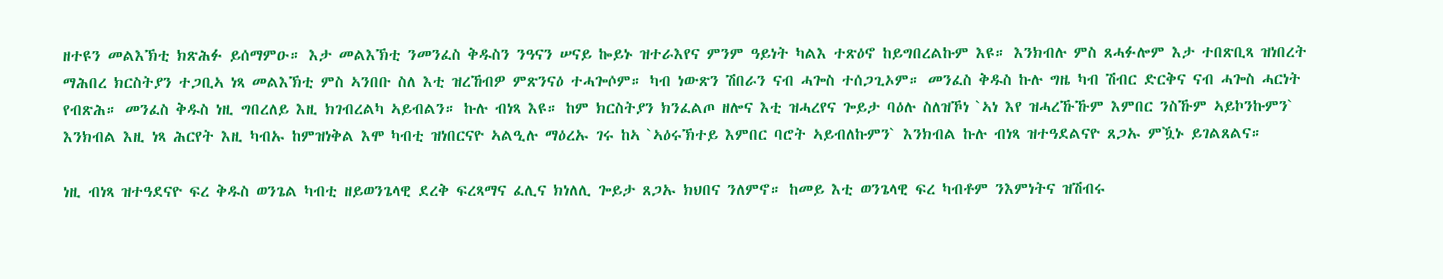ዘተዩን መልእኽቲ ክጽሕፉ ይሰማምዑ። እታ መልእኽቲ ንመንፈስ ቅዱስን ንዓናን ሠናይ ኰይኑ ዝተራእየና ምንም ዓይነት ካልእ ተጽዕኖ ከይግበረልኩም እዩ። እንክብሉ ምስ ጸሓፉሎም እታ ተበጽቢጻ ዝነበረት ማሕበረ ክርስትያን ተጋቢኣ ነጻ መልእኽቲ ምስ ኣንበቡ ስለ እቲ ዝረኸብዎ ምጽንናዕ ተሓጐሶም። ካብ ነውጽን ሽበራን ናብ ሓጐስ ተሰጋጊኦም። መንፈስ ቅዱስ ኩሉ ግዜ ካብ ሽብር ድርቅና ናብ ሓጐስ ሓርነት የብጽሕ። መንፈስ ቅዱስ ነዚ ግበረለይ እዚ ክገብረልካ ኣይብልን። ኩሉ ብነጻ እዩ። ከም ክርስትያን ክንፈልጦ ዘሎና እቲ ዝሓረየና ጐይታ ባዕሉ ስለዝኾነ `ኣነ እየ ዝሓረኹኹም እምበር ንስኹም ኣይኮንኩምን` እንክብል እዚ ነጻ ሕርየት እዚ ካብኡ ከምዝነቅል እሞ ካብቲ ዝነበርናዮ ኣልዒሉ ማዕረኡ ገሩ ከኣ `ኣዕሩኽተይ እምበር ባሮት ኣይብለኩምን` እንክብል ኩሉ ብነጻ ዝተዓደልናዮ ጸጋኡ ምዃኑ ይገልጸልና።

ነዚ ብነጻ ዝተዓደናዮ ፍረ ቅዱስ ወንጌል ካብቲ ዘይወንጌላዊ ደረቅ ፍረጻማና ፈሊና ክነለሊ ጐይታ ጸጋኡ ክህበና ንለምኖ። ከመይ እቲ ወንጌላዊ ፍረ ካብቶም ንእምነትና ዝሽብሩ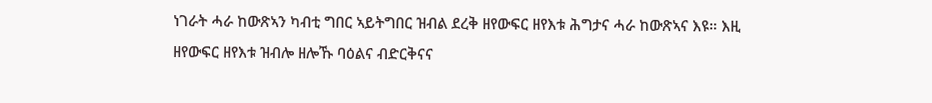ነገራት ሓራ ከውጽኣን ካብቲ ግበር ኣይትግበር ዝብል ደረቅ ዘየውፍር ዘየእቱ ሕግታና ሓራ ከውጽኣና እዩ። እዚ ዘየውፍር ዘየእቱ ዝብሎ ዘሎኹ ባዕልና ብድርቅናና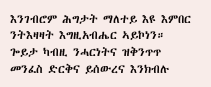እንገብሮም ሕግታት ማለተይ እዩ እምበር ንትእዛዛት እግዚአብሔር ኣይኮነን። ጐይታ ካብዚ ንሓርነትና ዝቅንጥጥ መንፈስ ድርቅና ይሰውረና እንክብሉ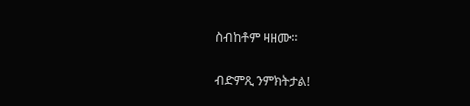ስብከቶም ዛዘሙ።

ብድምጺ ንምክትታል!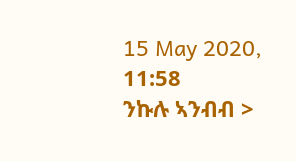15 May 2020, 11:58
ንኩሉ ኣንብብ >